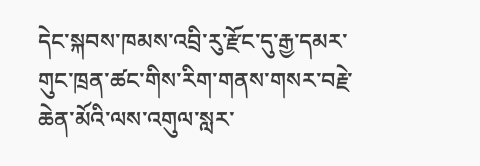དེང་སྐབས་ཁམས་འབྲི་རུ་རྫོང་དུ་རྒྱ་དམར་གུང་ཁྲན་ཚང་གིས་རིག་གནས་གསར་བརྗེ་ཆེན་མོའི་ལས་འགུལ་སླར་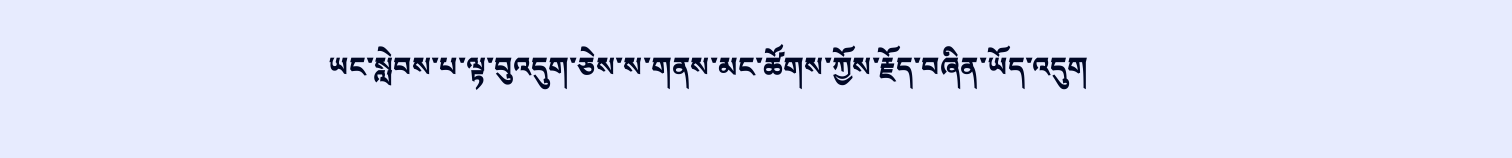ཡང་སླེབས་པ་ལྟ་བུའདུག་ཅེས་ས་གནས་མང་ཚོགས་ཀྱོས་རྗོད་བཞིན་ཡོད་འདུག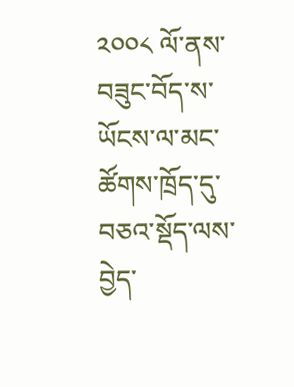༢༠༠༨ ལོ་ནས་བཟུང་བོད་ས་ཡོངས་ལ་མང་ཚོགས་ཁྲོད་དུ་བཅའ་སྡོད་ལས་བྱེད་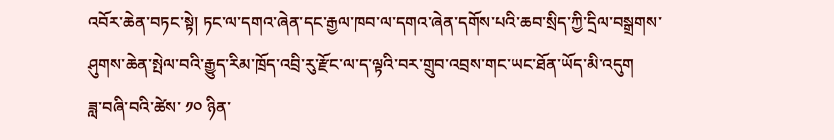འབོར་ཆེན་བཏང་སྟེ། ཏང་ལ་དགའ་ཞེན་དང་རྒྱལ་ཁབ་ལ་དགའ་ཞེན་དགོས་པའི་ཆབ་སྲིད་ཀྱི་དྲིལ་བསྒྲགས་ཤུགས་ཆེན་སྤེལ་བའི་རྒྱུད་རིམ་ཁྲོད་འབྲི་རུ་རྫོང་ལ་ད་ལྟའི་བར་གྲུབ་འབྲས་གང་ཡང་ཐོན་ཡོད་མི་འདུག
ཟླ་བཞི་བའི་ཚེས་ ༡༠ ཉིན་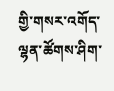གྱི་གསར་འགོད་ལྷན་ཚོགས་ཤིག་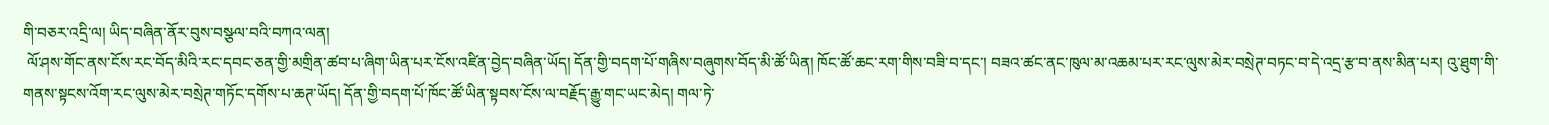གི་བཅར་འདྲི་ལ། ཡིད་བཞིན་ནོར་བུས་བསྩལ་བའི་བཀའ་ལན།
 ལོ་ཤས་གོང་ནས་ངོས་རང་བོད་མིའི་རང་དབང་ཅན་གྱི་མགྲིན་ཚབ་པ་ཞིག་ཡིན་པར་ངོས་འཛིན་བྱེད་བཞིན་ཡོད། དོན་གྱི་བདག་པོ་གཞིས་བཞུགས་བོད་མི་ཚོ་ཡིན། ཁོང་ཚོ་ཆང་རག་གིས་བཟི་བ་དང་། བཟའ་ཚང་ནང་ཁུལ་མ་འཆམ་པར་རང་ལུས་མེར་བསྲེཊ་བཏང་བ་དེ་འདྲ་རྩ་བ་ནས་མིན་པར། འུ་ཐུག་གི་གནས་སྟངས་འོག་རང་ལུས་མེར་བསྲེཊ་གཏོང་དགོས་པ་ཆཊ་ཡོད། དོན་གྱི་བདག་པོ་ཁོང་ཚོ་ཡིན་སྟབས་ངོས་ལ་བརྗོད་རྒྱུ་གང་ཡང་མེད། གལ་ཏེ་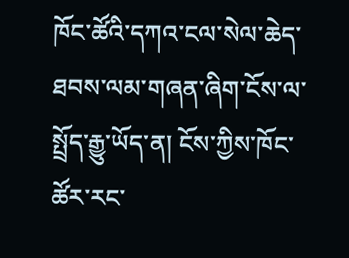ཁོང་ཚོའི་དཀའ་ངལ་སེལ་ཆེད་ཐབས་ལམ་གཞན་ཞིག་ངོས་ལ་སྤྲོད་རྒྱུ་ཡོད་ན། ངོས་ཀྱིས་ཁོང་ཚོར་རང་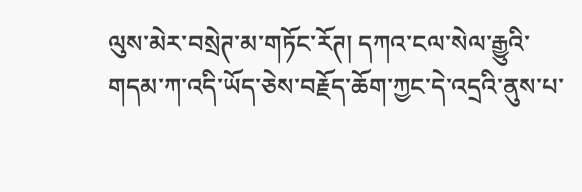ལུས་མེར་བསྲེཊ་མ་གཏོང་རོཊ། དཀའ་ངལ་སེལ་རྒྱུའི་གདམ་ཀ་འདི་ཡོད་ཅེས་བརྗོད་ཆོག་ཀྱང་དེ་འདྲའི་ནུས་པ་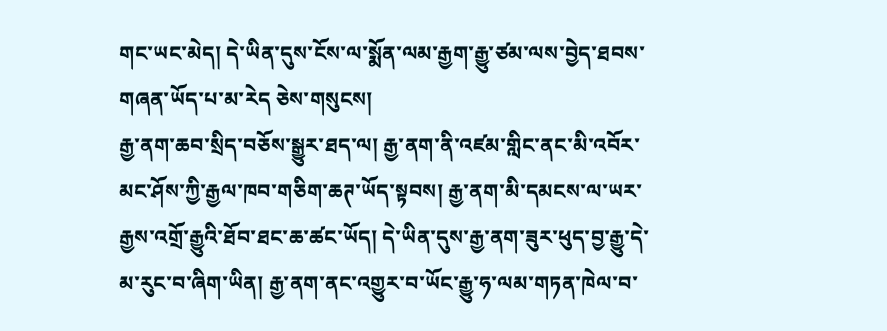གང་ཡང་མེད། དེ་ཡིན་དུས་ངོས་ལ་སྨོན་ལམ་རྒྱག་རྒྱུ་ཙམ་ལས་བྱེད་ཐབས་གཞན་ཡོད་པ་མ་རེད ཅེས་གསུངས།
རྒྱ་ནག་ཆབ་སྲིད་བཅོས་སྒྱུར་ཐད་ལ། རྒྱ་ནག་ནི་འཛམ་གླིང་ནང་མི་འབོར་མང་ཤོས་ཀྱི་རྒྱལ་ཁབ་གཅིག་ཆཊ་ཡོད་སྟབས། རྒྱ་ནག་མི་དམངས་ལ་ཡར་རྒྱས་འགྲོ་རྒྱུའི་ཐོབ་ཐང་ཆ་ཚང་ཡོད། དེ་ཡིན་དུས་རྒྱ་ནག་ཟུར་ཕུད་བྱ་རྒྱུ་དེ་མ་རུང་བ་ཞིག་ཡིན། རྒྱ་ནག་ནང་འགྱུར་བ་ཡོང་རྒྱུ་ཧ་ལམ་གཏན་ཁེལ་བ་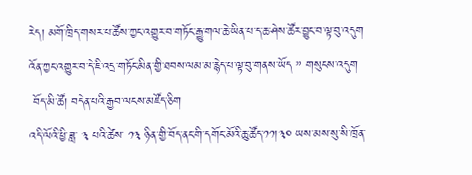རེད། མགོ་ཁྲིད་གསར་པ་ཚོས་ཀྱང་འགྱུར་བ་གཏོང་རྒྱུ་གལ་ཆེ་ཡིན་པ་ད་ཆ་ཤེས་ཚོར་བྱུང་བ་ལྟ་བུ་འདུག འོན་ཀྱང་འགྱུར་བ་དེ་ཇི་འདྲ་གཏོང་མིན་གྱི་ཐབས་ལམ་མ་རྙེད་པ་ལྟ་བུ་གནས་ཡོད ” གསུངས་འདུག
 བོད་མི་ཚོ། བདེན་པའི་རྒྱབ་ལངས་མཛོད་ཅིག
འདི་ལོའི་ཕྱི་ཟླ་ ༣ པའི་ཚེས་ ༡༣ ཉིན་གྱི་བོད་ནང་གི་དགོང་མོའི་ཆུ་ཚོད་༡༡།༣༠ ཡས་མས་སུ་སི་ཁྲོན་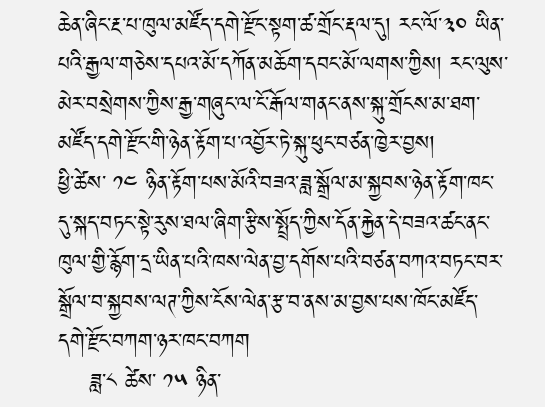ཆེན་ཞིང་རྔ་པ་ཁུལ་མཛོད་དགེ་རྫོང་སྟག་ཚ་གྲོང་རྡལ་དུ། རང་ལོ་༣༠ ཡིན་པའི་རྒྱལ་གཅེས་དཔའ་མོ་དཀོན་མཆོག་དབང་མོ་ལགས་ཀྱིས། རང་ལུས་མེར་བསྲེགས་ཀྱིས་རྒྱ་གཞུང་ལ་ངོ་རྒོལ་གནང་ནས་སྐུ་གྲོངས་མ་ཐག་མཛོད་དགེ་རྫོང་གི་ཉེན་རྟོག་པ་འབྱོར་ཏེ་སྐུ་ཕུང་བཙན་ཁྱེར་བྱས།
ཕྱི་ཚེས་ ༡༤ ཉིན་རྟོག་པས་མོའི་བཟའ་ཟླ་སྒྲོལ་མ་སྐྱབས་ཉེན་རྟོག་ཁང་དུ་སྐད་བཏང་སྟེ་རུས་ཐལ་ཞིག་རྩིས་སྤྲོད་ཀྱིས་དོན་རྐྱེན་དེ་བཟའ་ཚང་ནང་ཁུལ་གྱི་རྙོག་དྲ་ཡིན་པའི་ཁས་ལེན་བྱ་དགོས་པའི་བཙན་བཀའ་བཏང་བར་སྒྲོལ་བ་སྐྱབས་ལཊ་ཀྱིས་ངོས་ལེན་རྩ་བ་ནས་མ་བྱས་པས་ཁོང་མཛོད་དགེ་རྫོང་བཀག་ཉར་ཁང་བཀག
    ཟླ་༨ ཚེས་ ༡༥ ཉིན་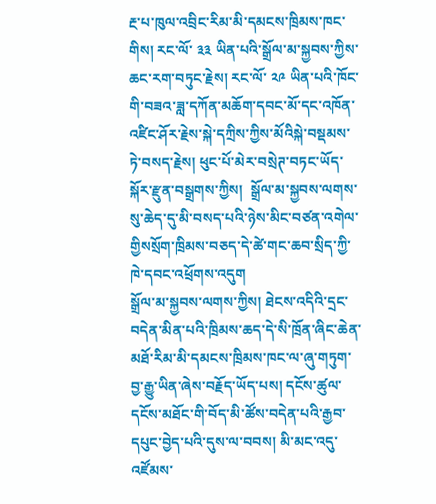རྔ་པ་ཁུལ་འབྲིང་རིམ་མི་དམངས་ཁྲིམས་ཁང་གིས། རང་ལོ་ ༣༣ ཡིན་པའི་སྒྲོལ་མ་སྐྱབས་ཀྱིས་ཆང་རག་བཏུང་རྗེས། རང་ལོ་ ༢༩ ཡིན་པའི་ཁོང་གི་བཟའ་ཟླ་དཀོན་མཆོག་དབང་མོ་དང་འཁོན་འཛིང་ཤོར་རྗེས་སྐེ་དཀྲིས་ཀྱིས་མོའིསྐེ་བསྡམས་ཏེ་བསད་རྗེས། ཕུང་པོ་མེར་བསྲེཊ་བཏང་ཡོད་སྐོར་རྫུན་བསྒྲགས་ཀྱིས།  སྒྲོལ་མ་སྐྱབས་ལགས་སུ་ཆེད་དུ་མི་བསད་པའི་ཉེས་མིང་བཙན་འགེལ་གྱིསསྲོག་ཁྲིམས་བཅད་དེ་ཚེ་གང་ཆབ་སྲིད་ཀྱི་ཁེ་དབང་འཕྲོགས་འདུག
སྒྲོལ་མ་སྐྱབས་ལགས་ཀྱིས། ཐེངས་འདིའི་དྲང་བདེན་མིན་པའི་ཁྲིམས་ཆད་དེ་སི་ཁྲོན་ཞིང་ཆེན་མཐོ་རིམ་མི་དམངས་ཁྲིམས་ཁང་ལ་ཞུ་གཏུག་བྱ་རྒྱུ་ཡིན་ཞེས་བརྗོད་ཡོད་པས། དངོས་ཚུལ་དངོས་མཐོང་གི་བོད་མི་ཚོས་བདེན་པའི་རྒྱབ་དཔུང་བྱེད་པའི་དུས་ལ་བབས། མི་མང་འདུ་འཛོམས་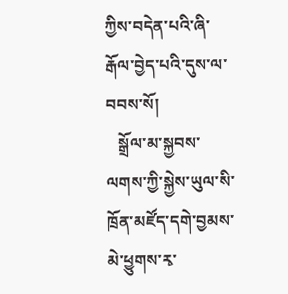ཀྱིས་བདེན་པའི་ཞི་རྒོལ་བྱེད་པའི་དུས་ལ་བབས་སོ།
   སྒྲོལ་མ་སྐྱབས་ལགས་ཀྱི་སྐྱེས་ཡུལ་སི་ཁྲོན་མཛོད་དགེ་བྱམས་མེ་ཕྱུགས་རྭ་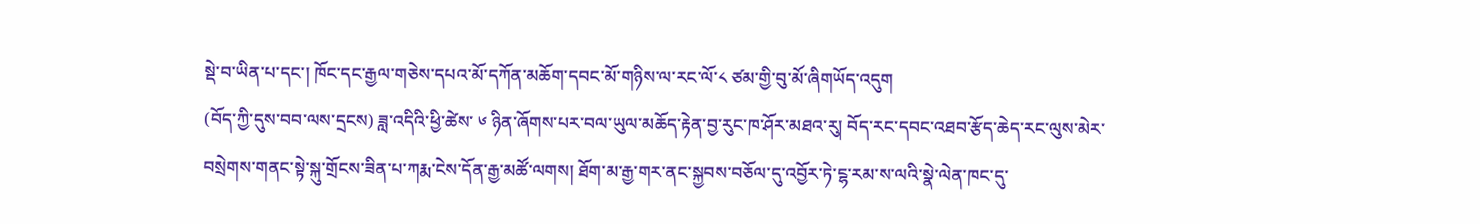སྡེ་བ་ཡིན་པ་དང་། ཁོང་དང་རྒྱལ་གཅེས་དཔའ་མོ་དཀོན་མཆོག་དབང་མོ་གཉིས་ལ་རང་ལོ་༨ ཙམ་གྱི་བུ་མོ་ཞིགཡོད་འདུག
(བོད་ཀྱི་དུས་བབ་ལས་དྲངས) ཟླ་འདིའི་ཕྱི་ཚེས་ ༦ ཉིན་ཞོགས་པར་བལ་ཡུལ་མཆོད་རྟེན་བྱ་རུང་ཁ་ཤོར་མཐའ་རུ། བོད་རང་དབང་འཐབ་རྩོད་ཆེད་རང་ལུས་མེར་བསྲེགས་གནང་སྟེ་སྐུ་གྲོངས་ཟིན་པ་ཀརྨ་ངེས་དོན་རྒྱ་མཚོ་ལགས། ཐོག་མ་རྒྱ་གར་ནང་སྐྱབས་བཅོལ་དུ་འབྱོར་ཏེ་ངྷ་རམ་ས་ལའི་སྣེ་ལེན་ཁང་དུ་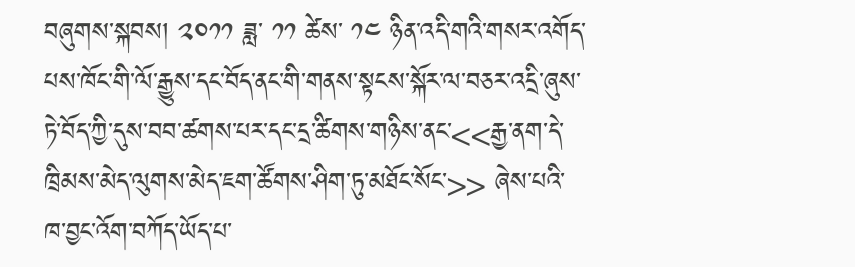བཞུགས་སྐབས། ༢༠༡༡ ཟླ་ ༡༡ ཚེས་ ༡༤ ཉིན་འདི་གའི་གསར་འགོད་པས་ཁོང་གི་ལོ་རྒྱུས་དང་བོད་ནང་གི་གནས་སྟངས་སྐོར་ལ་བཅར་འདྲི་ཞུས་ཏེ་བོད་ཀྱི་དུས་བབ་ཚགས་པར་དང་དྲ་ཚིགས་གཉིས་ནང་<<རྒྱ་ནག་དེ་ཁྲིམས་མེད་ལུགས་མེད་ཇག་ཚོགས་ཤིག་ཏུ་མཐོང་སོང་>> ཞེས་པའི་ཁ་བྱང་འོག་བཀོད་ཡོད་པ་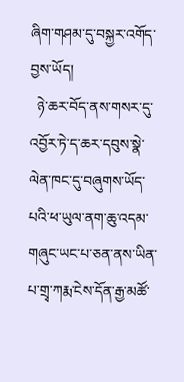ཞིག་གཤམ་དུ་བསྐྱར་འགོད་བྱས་ཡོད།
  ཉེ་ཆར་བོད་ནས་གསར་དུ་འབྱོར་ཏེ་ད་ཆར་དབུས་སྣེ་ལེན་ཁང་དུ་བཞུགས་ཡོད་པའི་ཕ་ཡུལ་ནག་ཆུ་འདམ་གཞུང་ཡང་པ་ཅན་ནས་ཡིན་པ་གྲྭ་ཀརྨ་ངེས་དོན་རྒྱ་མཚོ་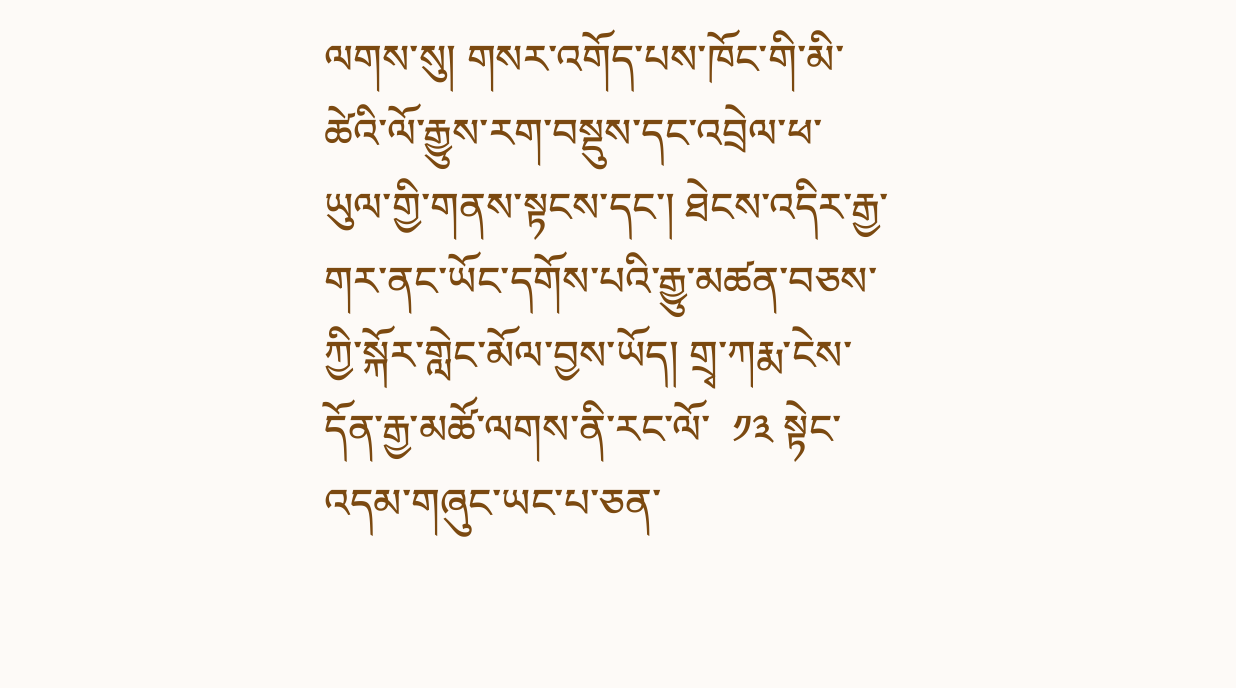ལགས་སུ། གསར་འགོད་པས་ཁོང་གི་མི་ཚེའི་ལོ་རྒྱུས་རག་བསྡུས་དང་འབྲེལ་ཕ་ཡུལ་གྱི་གནས་སྟངས་དང་། ཐེངས་འདིར་རྒྱ་གར་ནང་ཡོང་དགོས་པའི་རྒྱུ་མཚན་བཅས་ཀྱི་སྐོར་གླེང་མོལ་བྱས་ཡོད། གྲྭ་ཀརྨ་ངེས་དོན་རྒྱ་མཚོ་ལགས་ནི་རང་ལོ་  ༡༣ སྟེང་འདམ་གཞུང་ཡང་པ་ཅན་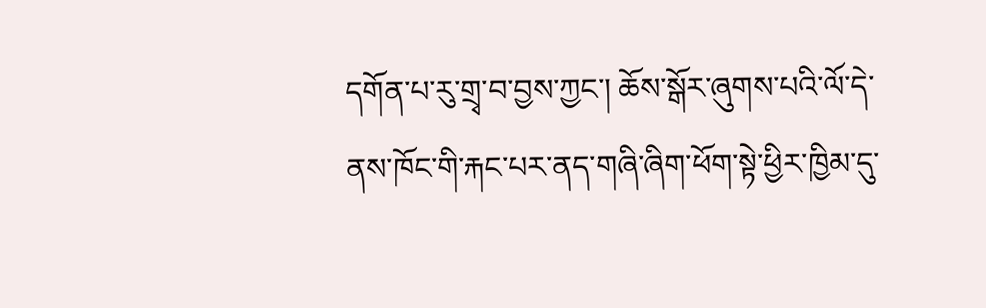དགོན་པ་རུ་གྲྭ་བ་བྱས་ཀྱང་། ཆོས་སྒོར་ཞུགས་པའི་ལོ་དེ་ནས་ཁོང་གི་རྐང་པར་ནད་གཞི་ཞིག་ཕོག་སྟེ་ཕྱིར་ཁྱིམ་དུ་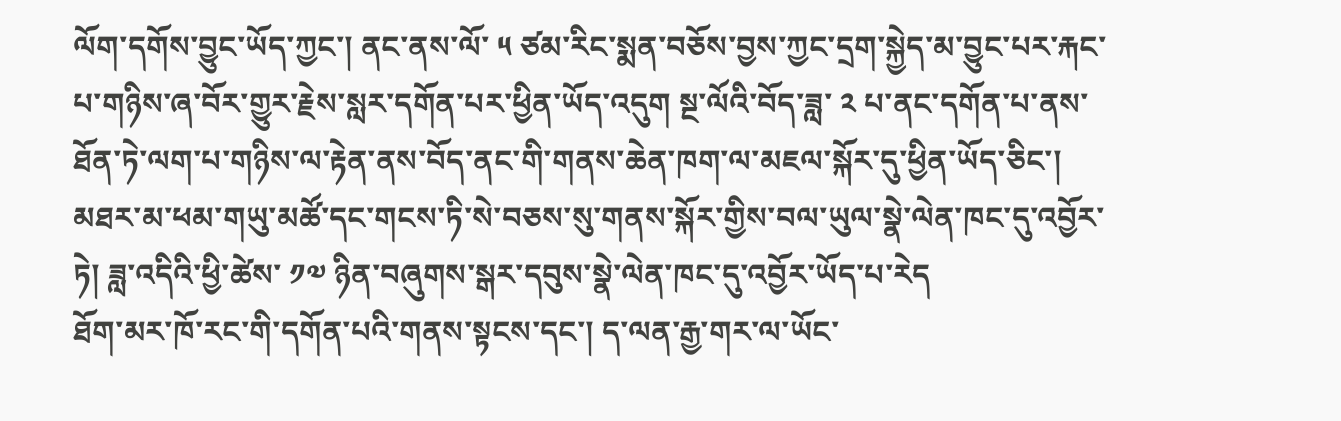ལོག་དགོས་བྱུང་ཡོད་ཀྱང་། ནང་ནས་ལོ་ ༥ ཙམ་རིང་སྨན་བཅོས་བྱས་ཀྱང་དྲག་སྐྱེད་མ་བྱུང་པར་རྐང་པ་གཉིས་ཞ་བོར་གྱུར་རྗེས་སླར་དགོན་པར་ཕྱིན་ཡོད་འདུག སྔ་ལོའི་བོད་ཟླ་ ༢ པ་ནང་དགོན་པ་ནས་ཐོན་ཏེ་ལག་པ་གཉིས་ལ་རྟེན་ནས་བོད་ནང་གི་གནས་ཆེན་ཁག་ལ་མཇལ་སྐོར་དུ་ཕྱིན་ཡོད་ཅིང་། མཐར་མ་ཕམ་གཡུ་མཚོ་དང་གངས་ཏི་སེ་བཅས་སུ་གནས་སྐོར་གྱིས་བལ་ཡུལ་སྣེ་ལེན་ཁང་དུ་འབྱོར་ཏེ། ཟླ་འདིའི་ཕྱི་ཚེས་ ༡༧ ཉིན་བཞུགས་སྒར་དབུས་སྣེ་ལེན་ཁང་དུ་འབྱོར་ཡོད་པ་རེད
ཐོག་མར་ཁོ་རང་གི་དགོན་པའི་གནས་སྟངས་དང་། ད་ལན་རྒྱ་གར་ལ་ཡོང་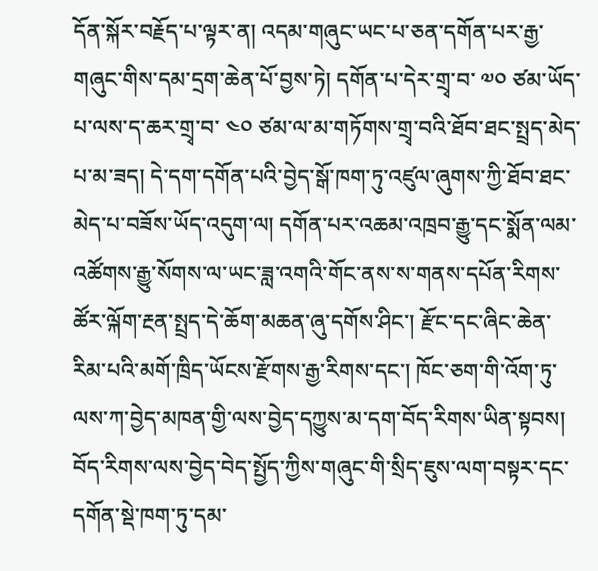དོན་སྐོར་བརྗོད་པ་ལྟར་ན། འདམ་གཞུང་ཡང་པ་ཅན་དགོན་པར་རྒྱ་གཞུང་གིས་དམ་དྲག་ཆེན་པོ་བྱས་ཏེ། དགོན་པ་དེར་གྲྭ་བ་ ༧༠ ཙམ་ཡོད་པ་ལས་ད་ཆར་གྲྭ་བ་ ༤༠ ཙམ་ལ་མ་གཏོགས་གྲྭ་བའི་ཐོབ་ཐང་སྤྲད་མེད་པ་མ་ཟད། དེ་དག་དགོན་པའི་བྱེད་སྒོ་ཁག་ཏུ་འཛུལ་ཞུགས་ཀྱི་ཐོབ་ཐང་མེད་པ་བཟོས་ཡོད་འདུག་ལ། དགོན་པར་འཆམ་འཁྲབ་རྒྱུ་དང་སྨོན་ལམ་འཚོགས་རྒྱུ་སོགས་ལ་ཡང་ཟླ་འགའི་གོང་ནས་ས་གནས་དཔོན་རིགས་ཚོར་ལྐོག་རྔན་སྤྲད་དེ་ཆོག་མཆན་ཞུ་དགོས་ཤིང་། རྫོང་དང་ཞིང་ཆེན་རིམ་པའི་མགོ་ཁྲིད་ཡོངས་རྫོགས་རྒྱ་རིགས་དང་། ཁོང་ཅག་གི་འོག་ཏུ་ལས་ཀ་བྱེད་མཁན་གྱི་ལས་བྱེད་དཀྱུས་མ་དག་བོད་རིགས་ཡིན་སྟབས། བོད་རིགས་ལས་བྱེད་བེད་སྤྱོད་ཀྱིས་གཞུང་གི་སྲིད་ཇུས་ལག་བསྟར་དང་དགོན་སྡེ་ཁག་ཏུ་དམ་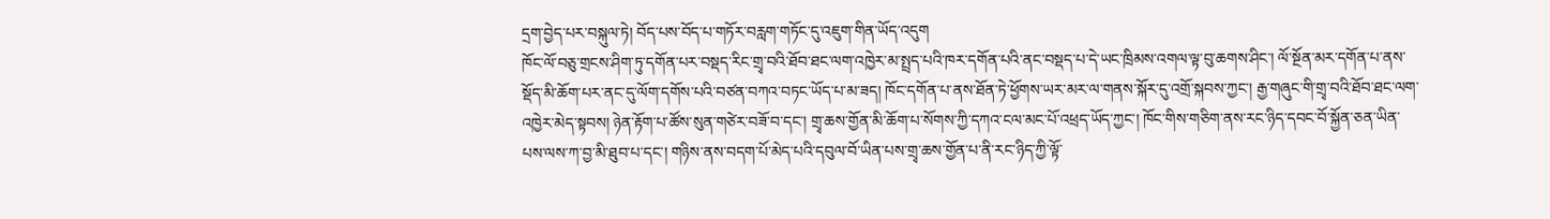དྲག་བྱེད་པར་བསྐུལ་ཏེ། བོད་པས་བོད་པ་གཏོར་བརླག་གཏོང་དུ་འཇུག་གིན་ཡོད་འདུག
ཁོང་ལོ་བཅུ་གྲངས་ཤིག་ཏུ་དགོན་པར་བསྡད་རིང་གྲྭ་བའི་ཐོབ་ཐང་ལག་འཁྱེར་མ་སྤྲད་པའི་ཁར་དགོན་པའི་ནང་བསྡད་པ་དེ་ཡང་ཁྲིམས་འགལ་ལྟ་བུ་ཆགས་ཤིང་། ལོ་སྔོན་མར་དགོན་པ་ནས་སྡོད་མི་ཆོག་པར་ནང་དུ་ལོག་དགོས་པའི་བཙན་བཀའ་བཏང་ཡོད་པ་མ་ཟད། ཁོང་དགོན་པ་ནས་ཐོན་ཏེ་ཕྱོགས་ཡར་མར་ལ་གནས་སྐོར་དུ་འགྲོ་སྐབས་ཀྱང་། རྒྱ་གཞུང་གི་གྲྭ་བའི་ཐོབ་ཐང་ལག་འཁྱེར་མེད་སྟབས། ཉེན་རྟོག་པ་ཚོས་སུན་གཙེར་བཟོ་བ་དང་། གྲྭ་ཆས་གྱོན་མི་ཆོག་པ་སོགས་ཀྱི་དཀའ་ངལ་མང་པོ་འཕྲད་ཡོད་ཀྱང་། ཁོང་གིས་གཅིག་ནས་རང་ཉིད་དབང་བོ་སྐྱོན་ཅན་ཡིན་པས་ལས་ཀ་བྱ་མི་ཐུབ་པ་དང་། གཉིས་ནས་བདག་པོ་མེད་པའི་དབུལ་བོ་ཡིན་པས་གྲྭ་ཆས་གྱོན་པ་ནི་རང་ཉིད་ཀྱི་ལྟོ་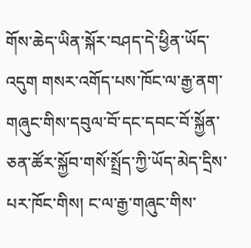གོས་ཆེད་ཡིན་སྐོར་བཤད་དེ་ཕྱིན་ཡོད་འདུག གསར་འགོད་པས་ཁོང་ལ་རྒྱ་ནག་གཞུང་གིས་དབུལ་བོ་དང་དབང་བོ་སྐྱོན་ཅན་ཚོར་སྐྱོབ་གསོ་སྤྲོད་ཀྱི་ཡོད་མེད་དྲིས་པར་ཁོང་གིས། ང་ལ་རྒྱ་གཞུང་གིས་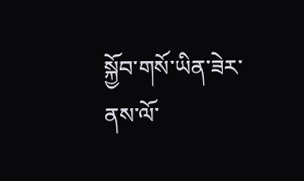སྐྱོབ་གསོ་ཡིན་ཟེར་ནས་ལོ་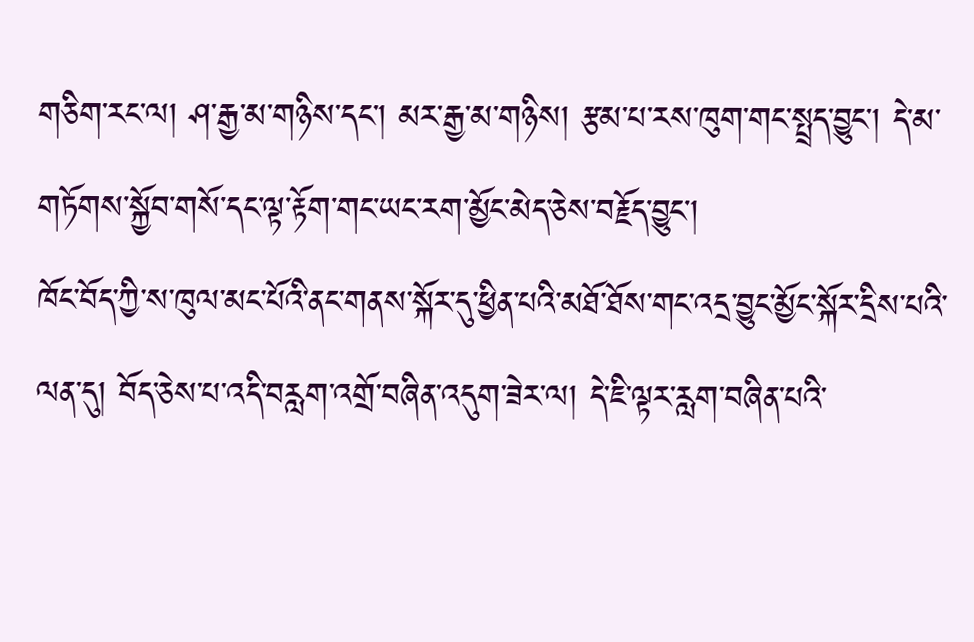གཅིག་རང་ལ། ཤ་རྒྱ་མ་གཉིས་དང་། མར་རྒྱ་མ་གཉིས། རྩམ་པ་རས་ཁུག་གང་སྤྲད་བྱུང་། དེ་མ་གཏོགས་སྐྱོབ་གསོ་དང་ལྟ་རྟོག་གང་ཡང་རག་མྱོང་མེད་ཅེས་བརྗོད་བྱུང་།
ཁོང་བོད་ཀྱི་ས་ཁུལ་མང་པོའི་ནང་གནས་སྐོར་དུ་ཕྱིན་པའི་མཐོ་ཐོས་གང་འདྲ་བྱུང་མྱོང་སྐོར་དྲིས་པའི་ལན་དུ། བོད་ཅེས་པ་འདི་བརླག་འགྲོ་བཞིན་འདུག་ཟེར་ལ། དེ་ཇི་ལྟར་རླག་བཞིན་པའི་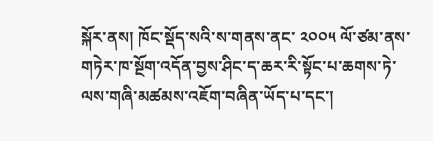སྐོར་ནས། ཁོང་སྡོད་སའི་ས་གནས་ནང་ ༢༠༠༥ ལོ་ཙམ་ནས་གཏེར་ཁ་སྔོག་འདོན་བྱས་ཤིང་ད་ཆར་རི་སྟོང་པ་ཆགས་ཏེ་ལས་གཞི་མཚམས་འཇོག་བཞིན་ཡོད་པ་དང་།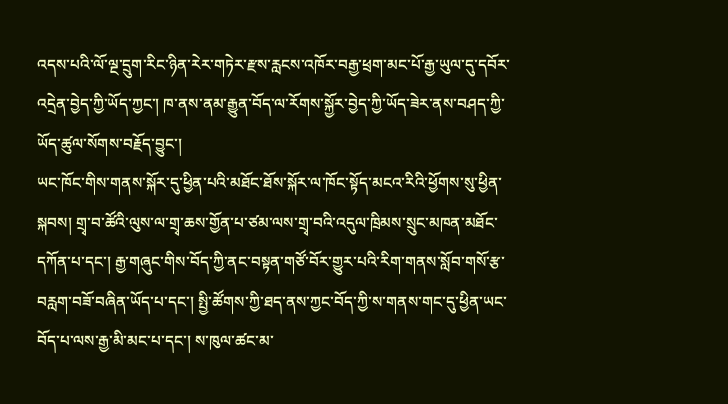འདས་པའི་ལོ་ལྔ་དྲུག་རིང་ཉིན་རེར་གཏེར་རྫས་རླངས་འཁོར་བརྒྱ་ཕྲག་མང་པོ་རྒྱ་ཡུལ་དུ་དབོར་འདྲེན་བྱེད་ཀྱི་ཡོད་ཀྱང་། ཁ་ནས་ནམ་རྒྱུན་བོད་ལ་རོགས་སྐྱོར་བྱེད་ཀྱི་ཡོད་ཟེར་ནས་བཤད་ཀྱི་ཡོད་ཚུལ་སོགས་བརྗོད་བྱུང་།
ཡང་ཁོང་གིས་གནས་སྐོར་དུ་ཕྱིན་པའི་མཐོང་ཐོས་སྐོར་ལ་ཁོང་སྟོད་མངའ་རིའི་ཕྱོགས་སུ་ཕྱིན་སྐབས། གྲྭ་བ་ཚོའི་ལུས་ལ་གྲྭ་ཆས་གྱོན་པ་ཙམ་ལས་གྲྭ་བའི་འདུལ་ཁྲིམས་སྲུང་མཁན་མཐོང་དཀོན་པ་དང་། རྒྱ་གཞུང་གིས་བོད་ཀྱི་ནང་བསྟན་གཙོ་བོར་གྱུར་པའི་རིག་གནས་སློབ་གསོ་རྩ་བརླག་བཟོ་བཞིན་ཡོད་པ་དང་། སྤྱི་ཚོགས་ཀྱི་ཐད་ནས་ཀྱང་བོད་ཀྱི་ས་གནས་གང་དུ་ཕྱིན་ཡང་བོད་པ་ལས་རྒྱ་མི་མང་པ་དང་། ས་ཁུལ་ཚང་མ་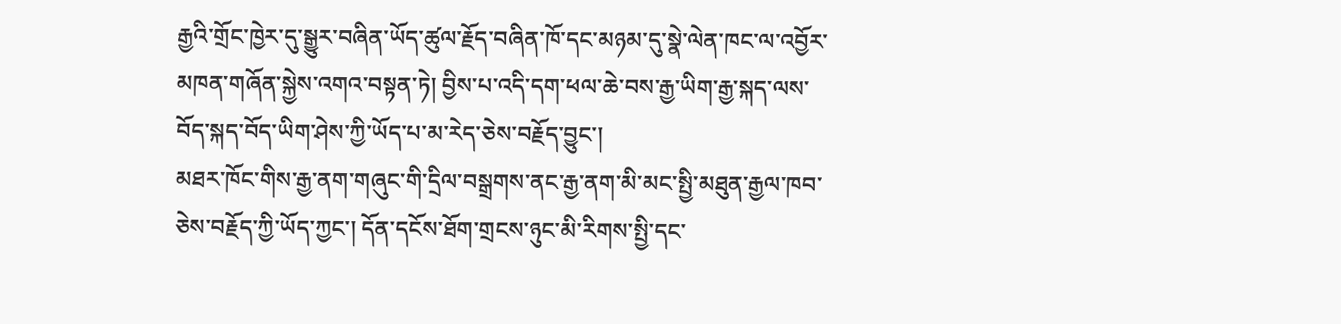རྒྱའི་གྲོང་ཁྱེར་དུ་སྒྱུར་བཞིན་ཡོད་ཚུལ་རྗོད་བཞིན་ཁོ་དང་མཉམ་དུ་སྣེ་ལེན་ཁང་ལ་འབྱོར་མཁན་གཞོན་སྐྱེས་འགའ་བསྟན་ཏེ། བྱིས་པ་འདི་དག་ཕལ་ཆེ་བས་རྒྱ་ཡིག་རྒྱ་སྐད་ལས་བོད་སྐད་བོད་ཡིག་ཤེས་ཀྱི་ཡོད་པ་མ་རེད་ཅེས་བརྗོད་བྱུང་།
མཐར་ཁོང་གིས་རྒྱ་ནག་གཞུང་གི་དྲིལ་བསྒྲགས་ནང་རྒྱ་ནག་མི་མང་སྤྱི་མཐུན་རྒྱལ་ཁབ་ཅེས་བརྗོད་ཀྱི་ཡོད་ཀྱང་། དོན་དངོས་ཐོག་གྲངས་ཉུང་མི་རིགས་སྤྱི་དང་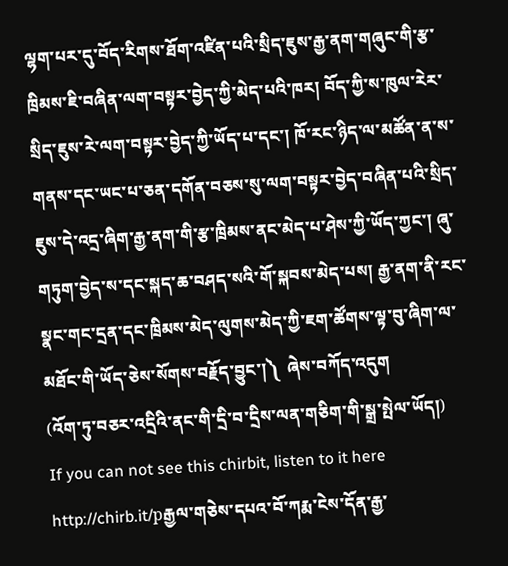ལྷག་པར་དུ་བོད་རིགས་ཐོག་འཛིན་པའི་སྲིད་ཇུས་རྒྱ་ནག་གཞུང་གི་རྩ་ཁྲིམས་ཇི་བཞིན་ལག་བསྟར་བྱེད་ཀྱི་མེད་པའི་ཁར། བོད་ཀྱི་ས་ཁུལ་རེར་སྲིད་ཇུས་རེ་ལག་བསྟར་བྱེད་ཀྱི་ཡོད་པ་དང་། ཁོ་རང་ཉིད་ལ་མཚོན་ན་ས་གནས་དང་ཡང་པ་ཅན་དགོན་བཅས་སུ་ལག་བསྟར་བྱེད་བཞིན་པའི་སྲིད་ཇུས་དེ་འདྲ་ཞིག་རྒྱ་ནག་གི་རྩ་ཁྲིམས་ནང་མེད་པ་ཤེས་ཀྱི་ཡོད་ཀྱང་། ཞུ་གཏུག་བྱེད་ས་དང་སྐད་ཆ་བཤད་སའི་གོ་སྐབས་མེད་པས། རྒྱ་ནག་ནི་རང་སྣང་གང་དྲན་དང་ཁྲིམས་མེད་ལུགས་མེད་ཀྱི་ཇག་ཚོགས་ལྟ་བུ་ཞིག་ལ་མཐོང་གི་ཡོད་ཅེས་སོགས་བརྗོད་བྱུང་།༽  ཞེས་བཀོད་འདུག
(འོག་ཏུ་བཅར་འདྲིའི་ནང་གི་དྲི་བ་དྲིས་ལན་གཅིག་གི་སྒྲ་སྤེལ་ཡོད།)
If you can not see this chirbit, listen to it here http://chirb.it/pརྒྱལ་གཅེས་དཔའ་བོ་ཀརྨ་ངེས་དོན་རྒྱ་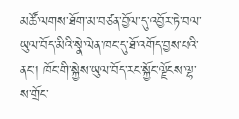མཚོ་ལགས་ཐོག་མ་བཙན་བྱོལ་དུ་འབྱོར་ཏེ་བལ་ཡུལ་བོད་མིའི་སྣེ་ལེན་ཁང་དུ་ཐོ་འགོད་བྱས་པའི་ནང་། ཁོང་གི་སྐྱེས་ཡུལ་བོད་རང་སྐྱོང་ལྗོངས་ལྷ་ས་གྲོང་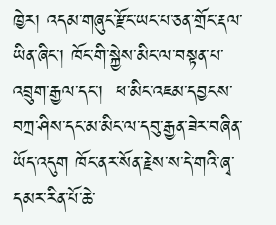ཁྱེར། འདམ་གཞུང་རྫོང་ཡང་པ་ཅན་གྲོང་རྡལ་ཡིན་ཞིང་། ཁོང་གི་སྐྱེས་མིང་ལ་བསྟན་པ་འབྲུག་རྒྱལ་དང་།  ཕ་མིང་འཇམ་དབྱངས་བཀྲ་ཤིས་དང་མ་མིང་ལ་དབུ་རྒྱན་ཟེར་བཞིན་ཡོད་འདུག ཁོང་ནར་སོན་རྗེས་ས་དེ་གའི་ཞྭ་དམར་རིན་པོ་ཆེ་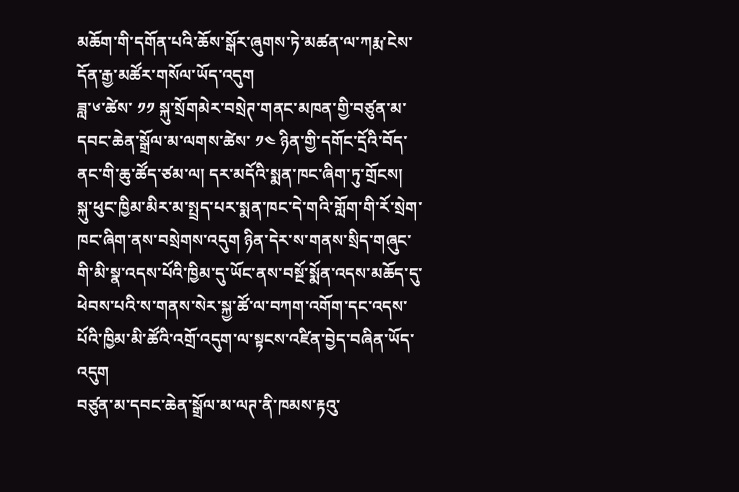མཆོག་གི་དགོན་པའི་ཆོས་སྒོར་ཞུགས་ཏེ་མཚན་ལ་ཀརྨ་ངེས་དོན་རྒྱ་མཚོར་གསོལ་ཡོད་འདུག
ཟླ་༦་ཚེས་ ༡༡ སྐུ་སྲོགམེར་བསྲེཊ་གནང་མཁན་གྱི་བཙུན་མ་དབང་ཆེན་སྒྲོལ་མ་ལགས་ཚེས་ ༡༤ ཉིན་གྱི་དགོང་དྲོའི་བོད་ནང་གི་ཆུ་ཚོད་ཙམ་ལ། དར་མདོའི་སྨན་ཁང་ཞིག་ཏུ་གྲོངས།
སྐུ་ཕུང་ཁྱིམ་མིར་མ་སྤྲད་པར་སྨན་ཁང་དེ་གའི་གློག་གི་རོ་སྲེག་ཁང་ཞིག་ནས་བསྲེགས་འདུག ཉིན་དེར་ས་གནས་སྲིད་གཞུང་གི་མི་སྣ་འདས་པོའི་ཁྱིམ་དུ་ཡོང་ནས་བསྔོ་སྨོན་འདས་མཆོད་དུ་ཕེབས་པའི་ས་གནས་སེར་སྐྱ་ཚོ་ལ་བཀག་འགོག་དང་འདས་པོའི་ཁྱིམ་མི་ཚོའི་འགྲོ་འདུག་ལ་སྟངས་འཛིན་བྱེད་བཞིན་ཡོད་འདུག
བཙུན་མ་དབང་ཆེན་སྒྲོལ་མ་ལཊ་ནི་ཁམས་རྟའུ་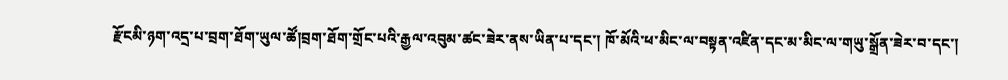རྫོངམི་ཉག་འདྲ་པ་བྲག་ཐོག་ཡུལ་ཚོ།བྲག་ཐོག་གྲོང་པའི་རྒྱལ་འབུམ་ཚང་ཟེར་ནས་ཡིན་པ་དང་། ཁོ་མོའི་ཕ་མིང་ལ་བསྟན་འཛིན་དང་མ་མིང་ལ་གཡུ་སྒྲོན་ཟེར་བ་དང་།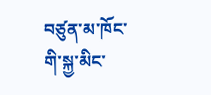བཙུན་མ་ཁོང་གི་སྐྱ་མིང་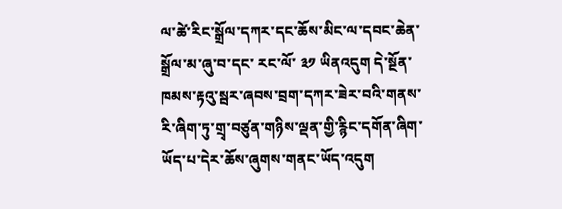ལ་ཚེ་རིང་སྒྲོལ་དཀར་དང་ཆོས་མིང་ལ་དབང་ཆེན་སྒྲོལ་མ་ཞུ་བ་དང་ རང་ལོ་ ༣༡ ཡིནའདུག དེ་སྔོན་ཁམས་རྟའུ་སྦར་ཞབས་བྲག་དཀར་ཟེར་བའི་གནས་རི་ཞིག་ཏུ་གྲྭ་བཙུན་གཉིས་ལྡན་གྱི་རྙིང་དགོན་ཞིག་ཡོད་པ་དེར་ཆོས་ཞུགས་གནང་ཡོད་འདུག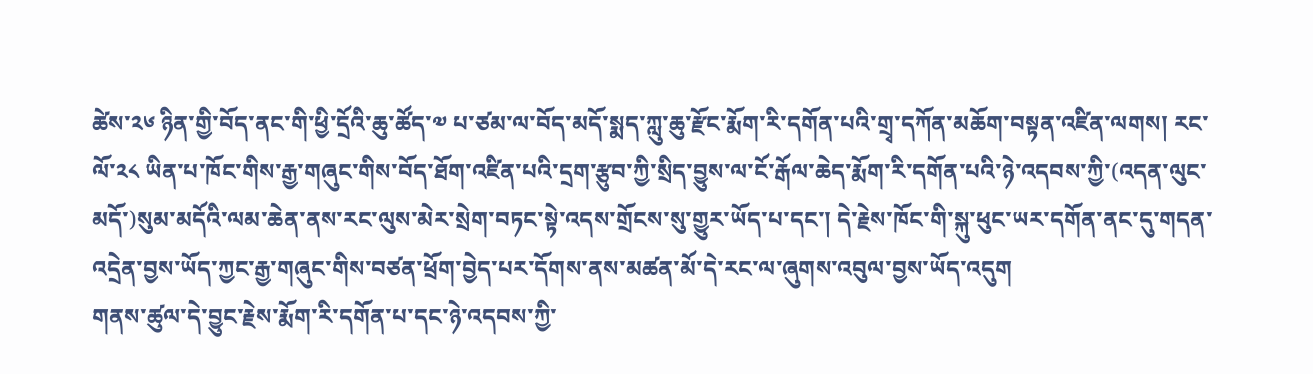ཚེས་༢༦ ཉིན་གྱི་བོད་ནང་གི་ཕྱི་དྲོའི་ཆུ་ཚོད་༧ པ་ཙམ་ལ་བོད་མདོ་སྨད་ཀླུ་ཆུ་རྫོང་རྨོག་རི་དགོན་པའི་གྲྭ་དཀོན་མཆོག་བསྟན་འཛིན་ལགས། རང་ལོ་༢༨ ཡིན་པ་ཁོང་གིས་རྒྱ་གཞུང་གིས་བོད་ཐོག་འཛིན་པའི་དྲག་རྩུབ་ཀྱི་སྲིད་བྱུས་ལ་ངོ་རྒོལ་ཆེད་རྨོག་རི་དགོན་པའི་ཉེ་འདབས་ཀྱི་(འདན་ལུང་མདོ་)སུམ་མདོའི་ལམ་ཆེན་ནས་རང་ལུས་མེར་སྲེག་བཏང་སྟེ་འདས་གྲོངས་སུ་གྱུར་ཡོད་པ་དང་། དེ་རྗེས་ཁོང་གི་སྐུ་ཕུང་ཡར་དགོན་ནང་དུ་གདན་འདྲེན་བྱས་ཡོད་ཀྱང་རྒྱ་གཞུང་གིས་བཙན་ཕྲོག་བྱེད་པར་དོགས་ནས་མཚན་མོ་དེ་རང་ལ་ཞུགས་འབུལ་བྱས་ཡོད་འདུག
གནས་ཚུལ་དེ་བྱུང་རྗེས་རྨོག་རི་དགོན་པ་དང་ཉེ་འདབས་ཀྱི་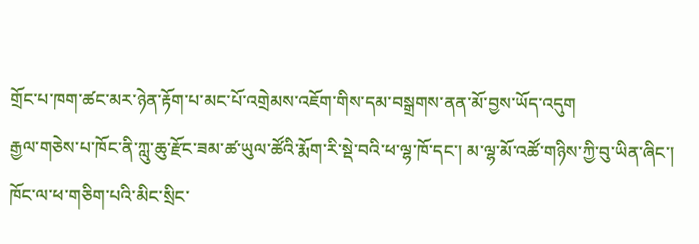གྲོང་པ་ཁག་ཚང་མར་ཉེན་རྟོག་པ་མང་པོ་འགྲེམས་འཇོག་གིས་དམ་བསྒྲགས་ནན་མོ་བྱས་ཡོད་འདུག
རྒྱལ་གཅེས་པ་ཁོང་ནི་ཀླུ་ཆུ་རྫོང་ཟམ་ཚ་ཡུལ་ཚོའི་རྨོག་རི་སྡེ་བའི་ཕ་ལྷ་ཁོ་དང་། མ་ལྷ་མོ་འཚོ་གཉིས་ཀྱི་བུ་ཡིན་ཞིང་། ཁོང་ལ་ཕ་གཅིག་པའི་མིང་སྲིང་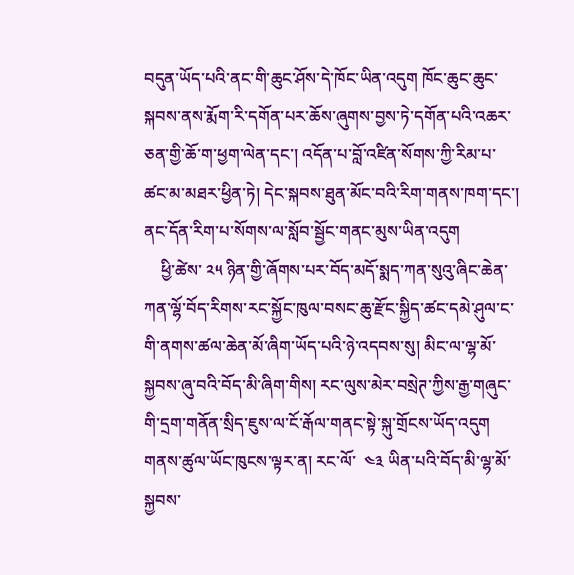བདུན་ཡོད་པའི་ནང་གི་ཆུང་ཤོས་དེ་ཁོང་ཡིན་འདུག ཁོང་ཆུང་ཆུང་སྐབས་ནས་རྨོག་རི་དགོན་པར་ཆོས་ཞུགས་བྱས་ཏེ་དགོན་པའི་འཆར་ཅན་གྱི་ཆོ་ག་ཕྱག་ལེན་དང་། འདོན་པ་བློ་འཛིན་སོགས་ཀྱི་རིམ་པ་ཚང་མ་མཐར་ཕྱིན་ཏེ། དེང་སྐབས་ཐུན་མོང་བའི་རིག་གནས་ཁག་དང་། ནང་དོན་རིག་པ་སོགས་ལ་སློབ་སྦྱོང་གནང་མུས་ཡིན་འདུག
    ཕྱི་ཚེས་ ༢༥ ཉིན་གྱི་ཞོགས་པར་བོད་མདོ་སྨད་ཀན་སུའུ་ཞིང་ཆེན་ཀན་ལྷོ་བོད་རིགས་རང་སྐྱོང་ཁུལ་བསང་ཆུ་རྫོང་སྐྱིད་ཚང་དམེ་ཤུལ་ང་གི་ནགས་ཚལ་ཆེན་མོ་ཞིག་ཡོད་པའི་ཉེ་འདབས་སུ། མིང་ལ་ལྷ་མོ་སྐྱབས་ཞུ་བའི་བོད་མི་ཞིག་གིས། རང་ལུས་མེར་བསྲེཊ་ཀྱིས་རྒྱ་གཞུང་གི་དྲག་གནོན་སྲིད་ཇུས་ལ་ངོ་རྒོལ་གནང་སྟེ་སྐུ་གྲོངས་ཡོད་འདུག
གནས་ཚུལ་ཡོང་ཁུངས་ལྟར་ན། རང་ལོ་  ༤༣ ཡིན་པའི་བོད་མི་ལྷ་མོ་སྐྱབས་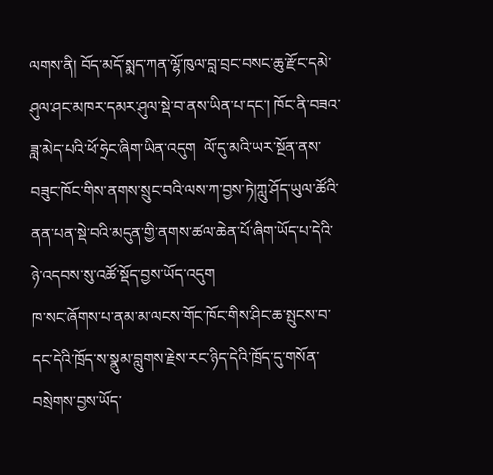ལགས་ནི། བོད་མདོ་སྨད་ཀན་ལྷོ་ཁུལ་བླ་བྲང་བསང་ཆུ་རྫོང་དམེ་ཤུལ་ཤང་མཁར་དམར་ཤུལ་སྡེ་བ་ནས་ཡིན་པ་དང་། ཁོང་ནི་བཟའ་ཟླ་མེད་པའི་ཕོ་ཧྲེང་ཞིག་ཡིན་འདུག  ལོ་དུ་མའི་ཡར་སྔོན་ནས་བཟུང་ཁོང་གིས་ནགས་སྲུང་བའི་ལས་ཀ་བྱས་ཏེ།ཀླུ་ཤོད་ཡུལ་ཚོའི་ནན་པན་སྡེ་བའི་མདུན་གྱི་ནགས་ཚལ་ཆེན་པོ་ཞིག་ཡོད་པ་དེའི་ཉེ་འདབས་སུ་འཚོ་སྡོད་བྱས་ཡོད་འདུག
ཁ་སང་ཞོགས་པ་ནམ་མ་ལངས་གོང་ཁོང་གིས་ཤིང་ཆ་སྤུངས་བ་དང་དེའི་ཁྲོད་ས་སྣུམ་བླུགས་རྗེས་རང་ཉིད་དེའི་ཁྲོད་དུ་གསོན་བསྲེགས་བྱས་ཡོད་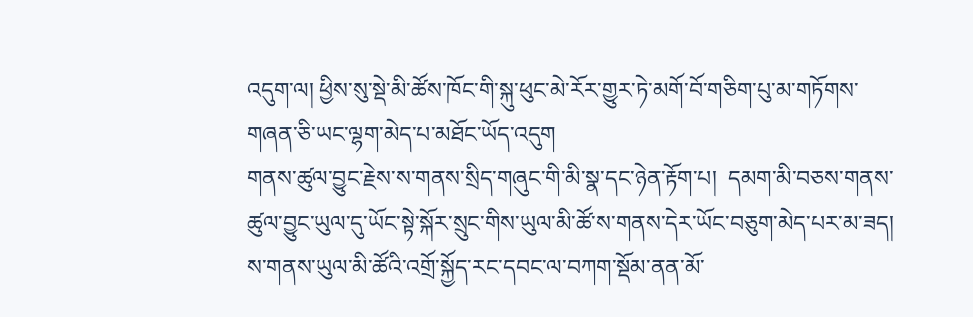འདུག་ལ། ཕྱིས་སུ་སྡེ་མི་ཚོས་ཁོང་གི་སྐུ་ཕུང་མེ་རོར་གྱུར་ཏེ་མགོ་བོ་གཅིག་པུ་མ་གཏོགས་གཞན་ཅི་ཡང་ལྷག་མེད་པ་མཐོང་ཡོད་འདུག
གནས་ཚུལ་བྱུང་རྗེས་ས་གནས་སྲིད་གཞུང་གི་མི་སྣ་དང་ཉེན་རྟོག་པ།  དམག་མི་བཅས་གནས་ཚུལ་བྱུང་ཡུལ་དུ་ཡོང་སྟེ་སྐོར་སྲུང་གིས་ཡུལ་མི་ཚོ་ས་གནས་དེར་ཡོང་བཅུག་མེད་པར་མ་ཟད། ས་གནས་ཡུལ་མི་ཚོའི་འགྲོ་སྐྱོད་རང་དབང་ལ་བཀག་སྡོམ་ནན་མོ་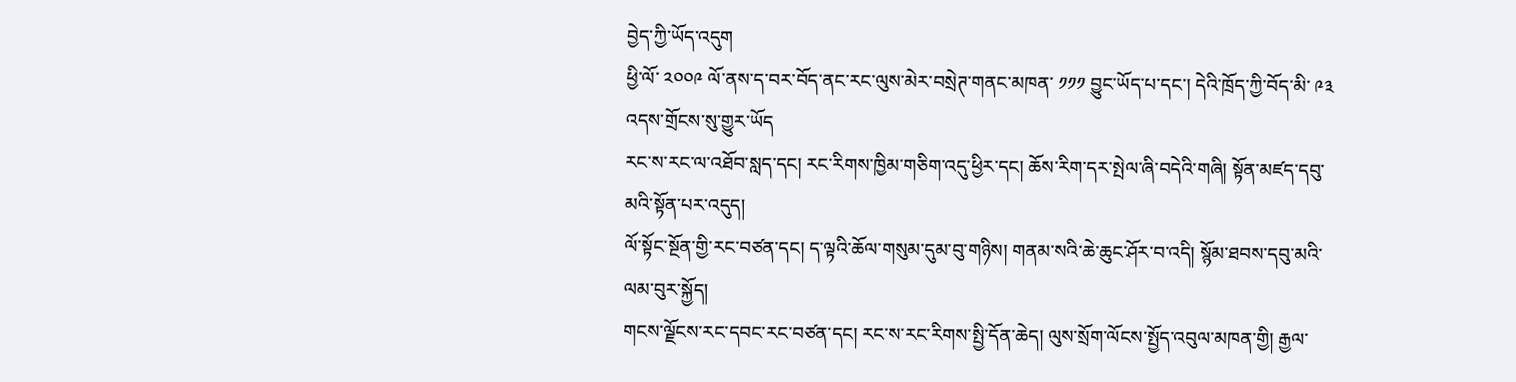བྱེད་ཀྱི་ཡོད་འདུག
ཕྱི་ལོ་ ༢༠༠༩ ལོ་ནས་ད་བར་བོད་ནང་རང་ལུས་མེར་བསྲེཊ་གནང་མཁན་ ༡༡༡ བྱུང་ཡོད་པ་དང་། དེའི་ཁྲོད་ཀྱི་བོད་མི་ ༩༣ འདས་གྲོངས་སུ་གྱུར་ཡོད
རང་ས་རང་ལ་འཐོབ་སླད་དང། རང་རིགས་ཁྱིམ་གཅིག་འདུ་ཕྱིར་དང། ཆོས་རིག་དར་སྤེལ་ཞི་བདེའི་གཞི། སྟོན་མཛད་དབུ་མའི་སྟོན་པར་འདུད།
ལོ་སྟོང་སྔོན་གྱི་རང་བཙན་དང། ད་ལྟའི་ཆོལ་གསུམ་དུམ་བུ་གཉིས། གནམ་སའི་ཆེ་ཆུང་ཤོར་བ་འདི། སྙོམ་ཐབས་དབུ་མའི་ལམ་བུར་སྐྱོད།
གངས་ལྗོངས་རང་དབང་རང་བཙན་དང། རང་ས་རང་རིགས་སྤྱི་དོན་ཆེད། ལུས་སྲོག་ལོངས་སྤྱོད་འབུལ་མཁན་གྱི། རྒྱལ་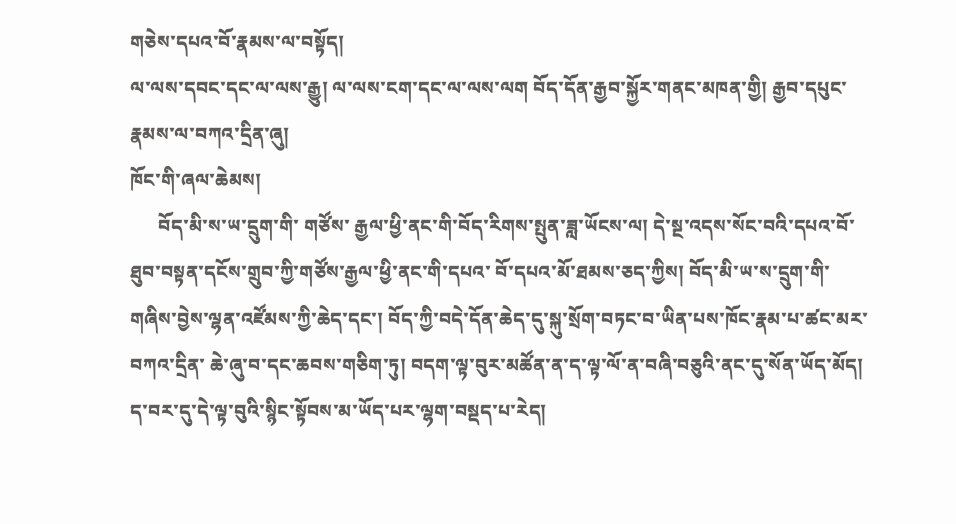གཅེས་དཔའ་བོ་རྣམས་ལ་བསྟོད།
ལ་ལས་དབང་དང་ལ་ལས་རྒྱུ། ལ་ལས་ངག་དང་ལ་ལས་ལག བོད་དོན་རྒྱབ་སྐྱོར་གནང་མཁན་གྱི། རྒྱབ་དཔུང་རྣམས་ལ་བཀའ་དྲིན་ཞུ།
ཁོང་གི་ཞལ་ཆེམས།
      བོད་མི་ས་ཡ་དྲུག་གི་ གཙོས་ རྒྱལ་ཕྱི་ནང་གི་བོད་རིགས་སྤུན་ཟླ་ཡོངས་ལ། དེ་སྔ་འདས་སོང་བའི་དཔའ་བོ་ཐུབ་བསྟན་དངོས་གྲུབ་ཀྱི་གཙོས་རྒྱལ་ཕྱི་ནང་གི་དཔའ་ བོ་དཔའ་མོ་ཐམས་ཅད་ཀྱིས། བོད་མི་ཡ་ས་དྲུག་གི་གཞིས་བྱེས་ལྷན་འཛོམས་ཀྱི་ཆེད་དང་། བོད་ཀྱི་བདེ་དོན་ཆེད་དུ་སྐུ་སྲོག་བཏང་བ་ཡིན་པས་ཁོང་རྣམ་པ་ཚང་མར་བཀའ་དྲིན་ ཆེ་ཞུ་བ་དང་ཆབས་གཅིག་ཏུ། བདག་ལྟ་བུར་མཚོན་ན་ད་ལྟ་ལོ་ན་བཞི་བཅུའི་ནང་དུ་སོན་ཡོད་མོད། ད་བར་དུ་དེ་ལྟ་བུའི་སྙིང་སྟོབས་མ་ཡོད་པར་ལྷག་བསྡད་པ་རེད།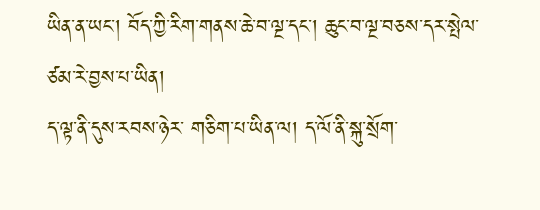ཡིན་ན་ཡང་། བོད་ཀྱི་རིག་གནས་ཆེ་བ་ལྔ་དང་། ཆུང་བ་ལྔ་བཅས་དར་སྤེལ་ཙམ་རེ་བྱས་པ་ཡིན།
ད་ལྟ་ནི་དུས་རབས་ཉེར་ གཅིག་པ་ཡིན་ལ། ད་ལོ་ནི་སྐུ་སྲོག་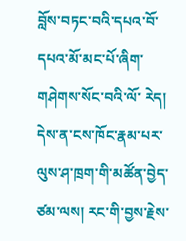བློས་བཏང་བའི་དཔའ་བོ་དཔའ་མོ་མང་པོ་ཞིག་གཤེགས་སོང་བའི་ལོ་ རེད། དེས་ན་ངས་ཁོང་རྣམ་པར་ལུས་ཤ་ཁྲག་གི་མཚོན་བྱེད་ཙམ་ལས། རང་གི་བྱས་རྗེས་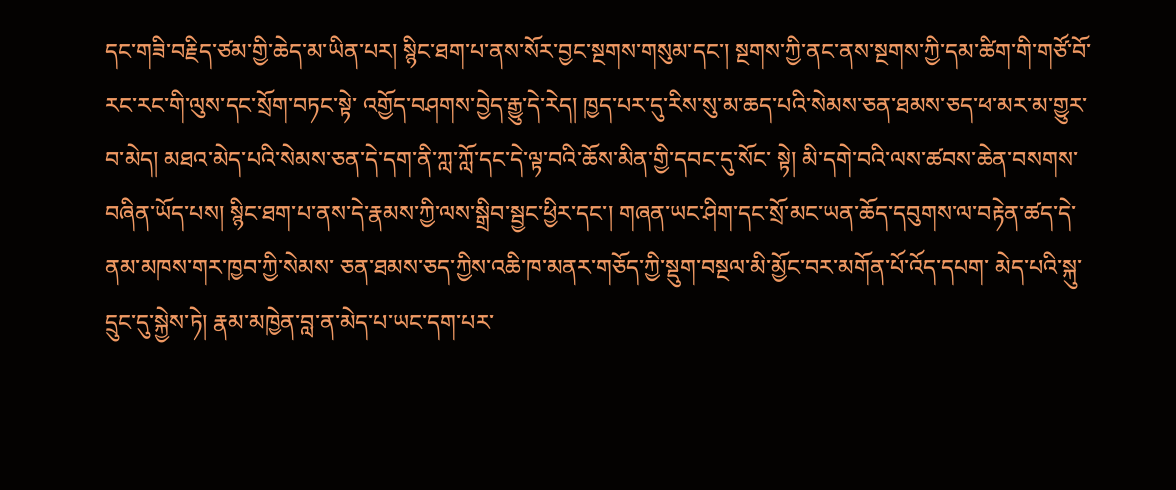དང་གཟི་བརྗིད་ཙམ་གྱི་ཆེད་མ་ཡིན་པར། སྙིང་ཐག་པ་ནས་སོར་བྱང་སྔགས་གསུམ་དང་། སྔགས་ཀྱི་ནང་ནས་སྔགས་ཀྱི་དམ་ཚིག་གི་གཙོ་བོ་རང་རང་གི་ལུས་དང་སྲོག་བཏང་སྟེ་ འགྱོད་བཤགས་བྱེད་རྒྱུ་དེ་རེད། ཁྱད་པར་དུ་རིས་སུ་མ་ཆད་པའི་སེམས་ཅན་ཐམས་ཅད་ཕ་མར་མ་གྱུར་བ་མེད། མཐའ་མེད་པའི་སེམས་ཅན་དེ་དག་ནི་ཀླ་ཀློ་དང་དེ་ལྟ་བའི་ཆོས་མིན་གྱི་དབང་དུ་སོང་ སྟེ། མི་དགེ་བའི་ལས་ཚབས་ཆེན་བསགས་བཞིན་ཡོད་པས། སྙིང་ཐག་པ་ནས་དེ་རྣམས་ཀྱི་ལས་སྒྲིབ་སྦྱང་ཕྱིར་དང་། གཞན་ཡང་ཤིག་དང་སྲོ་མང་ཡན་ཆོད་དབུགས་ལ་བརྟེན་ཚད་དེ་ནམ་མཁས་གར་ཁྱབ་ཀྱི་སེམས་ ཅན་ཐམས་ཅད་ཀྱིས་འཆི་ཁ་མནར་གཅོད་ཀྱི་སྡུག་བསྔལ་མི་མྱོང་བར་མགོན་པོ་འོད་དཔག་ མེད་པའི་སྐུ་དྲུང་དུ་སྐྱེས་ཏེ། རྣམ་མཁྱེན་བླ་ན་མེད་པ་ཡང་དག་པར་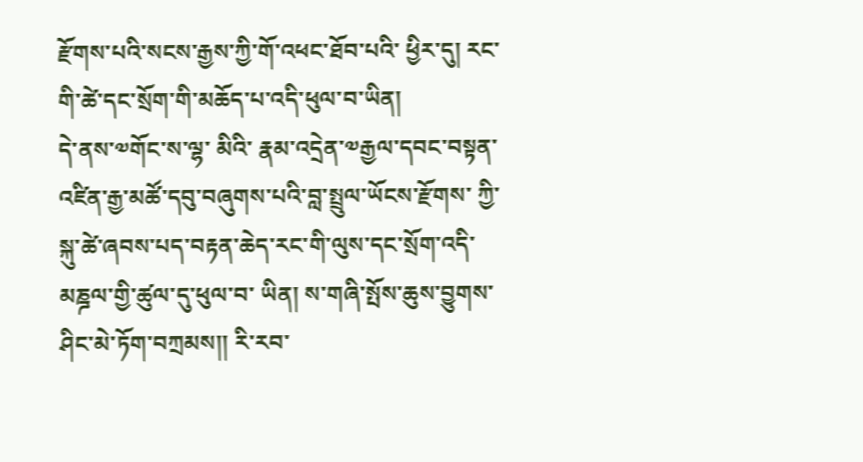རྫོགས་པའི་སངས་རྒྱས་ཀྱི་གོ་འཕང་ཐོབ་པའི་ ཕྱིར་དུ། རང་གི་ཚེ་དང་སྲོག་གི་མཆོད་པ་འདི་ཕུལ་བ་ཡིན།
དེ་ནས་༧གོང་ས་ལྷ་ མིའི་ རྣམ་འདྲེན་༧རྒྱལ་དབང་བསྟན་འཛིན་རྒྱ་མཚོ་དབུ་བཞུགས་པའི་བླ་སྤྲུལ་ཡོངས་རྫོགས་ ཀྱི་སྐུ་ཚེ་ཞབས་པད་བརྟན་ཆེད་རང་གི་ལུས་དང་སྲོག་འདི་མཎྜལ་གྱི་ཚུལ་དུ་ཕུལ་བ་ ཡིན། ས་གཞི་སྤོས་ཆུས་བྱུགས་ཤིང་མེ་ཏོག་བཀྲམས།། རི་རབ་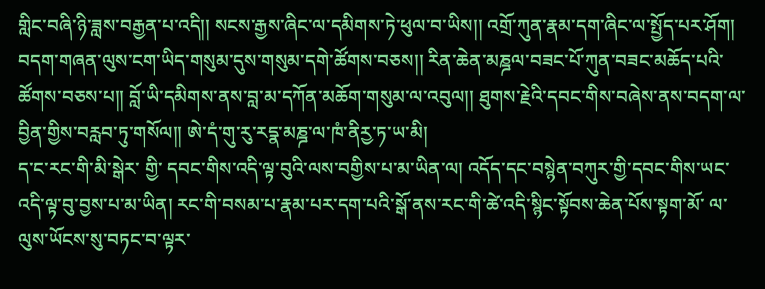གླིང་བཞི་ཉི་ཟླས་བརྒྱན་པ་འདི།། སངས་རྒྱས་ཞིང་ལ་དམིགས་ཏེ་ཕུལ་བ་ཡིས།། འགྲོ་ཀུན་རྣམ་དག་ཞིང་ལ་སྤྱོད་པར་ཤོག། བདག་གཞན་ལུས་ངག་ཡིད་གསུམ་དུས་གསུམ་དགེ་ཚོགས་བཅས།། རིན་ཆེན་མཎྜལ་བཟང་པོ་ཀུན་བཟང་མཆོད་པའི་ཚོགས་བཅས་པ།། བློ་ཡི་དམིགས་ནས་བླ་མ་དཀོན་མཆོག་གསུམ་ལ་འབུལ།། ཐུགས་རྗེའི་དབང་གིས་བཞེས་ནས་བདག་ལ་བྱིན་གྱིས་བརླབ་ཏུ་གསོལ།། ཨེ་དཾ་གུ་རུ་རདྣ་མཎྜ་ལ་ཁཾ་ནིརྱ་ཏ་ཡ་མི།
ད་ང་རང་གི་མི་སྒེར་ གྱི་ དབང་གིས་འདི་ལྟ་བུའི་ལས་བགྱིས་པ་མ་ཡིན་ལ། འདོད་དང་བསྙེན་བཀུར་གྱི་དབང་གིས་ཡང་འདི་ལྟ་བུ་བྱས་པ་མ་ཡིན། རང་གི་བསམ་པ་རྣམ་པར་དག་པའི་སྒོ་ནས་རང་གི་ཚེ་འདི་སྙིང་སྟོབས་ཆེན་པོས་སྟག་མོ་ ལ་ལུས་ཡོངས་སུ་བཏང་བ་ལྟར་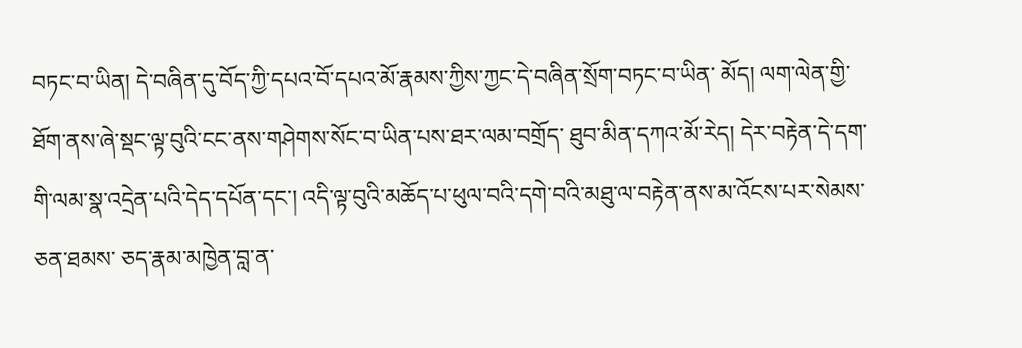བཏང་བ་ཡིན། དེ་བཞིན་དུ་བོད་ཀྱི་དཔའ་བོ་དཔའ་མོ་རྣམས་ཀྱིས་ཀྱང་དེ་བཞིན་སྲོག་བཏང་བ་ཡིན་ མོད། ལག་ལེན་གྱི་ཐོག་ནས་ཞེ་སྡང་ལྟ་བུའི་ངང་ནས་གཤེགས་སོང་བ་ཡིན་པས་ཐར་ལམ་བགྲོད་ ཐུབ་མིན་དཀའ་མོ་རེད། དེར་བརྟེན་དེ་དག་གི་ལམ་སྣ་འདྲེན་པའི་དེད་དཔོན་དང་། འདི་ལྟ་བུའི་མཆོད་པ་ཕུལ་བའི་དགེ་བའི་མཐུ་ལ་བརྟེན་ནས་མ་འོངས་པར་སེམས་ཅན་ཐམས་ ཅད་རྣམ་མཁྱེན་བླ་ན་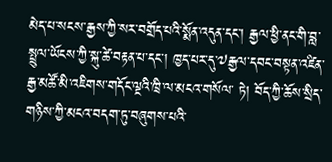མེད་པ་སངས་རྒྱས་ཀྱི་སར་བགྲོད་པའི་སྨོན་འདུན་དང་། རྒྱལ་ཕྱི་ནང་གི་བླ་སྤྲུལ་ཡོངས་ཀྱི་སྐུ་ཚེ་བརྟན་པ་དང་། ཁྱད་པར་དུ་༧རྒྱལ་དབང་བསྟན་འཛིན་རྒྱ་མཚོ་མི་འཇིགས་གདོང་ལྔའི་ཁྲི་ལ་མངའ་གསོལ་ ཏེ། བོད་ཀྱི་ཆོས་སྲིད་གཉིས་ཀྱི་མངའ་བདག་ཏུ་བཞུགས་པའི་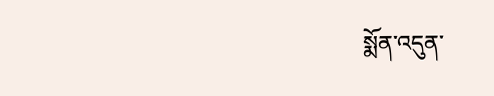སྨོན་འདུན་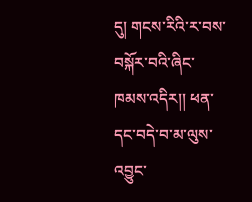དུ། གངས་རིའི་ར་བས་བསྐོར་བའི་ཞིང་ཁམས་འདིར།། ཕན་དང་བདེ་བ་མ་ལུས་འབྱུང་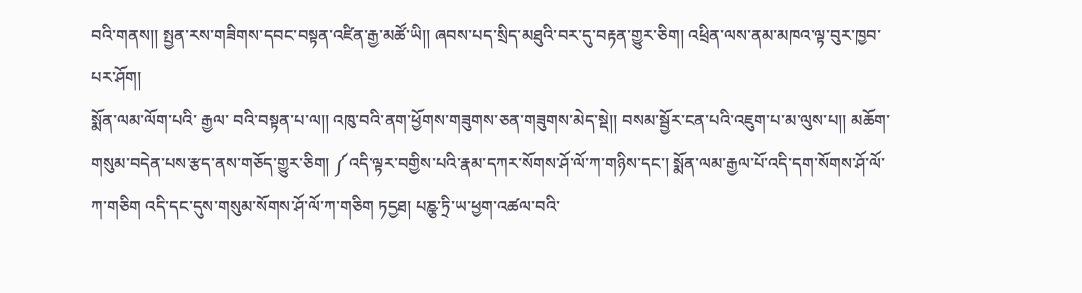བའི་གནས།། སྤྱན་རས་གཟིགས་དབང་བསྟན་འཛིན་རྒྱ་མཚོ་ཡི།། ཞབས་པད་སྲིད་མཐུའི་བར་དུ་བརྟན་གྱུར་ཅིག། འཕྲིན་ལས་ནམ་མཁའ་ལྟ་བུར་ཁྱབ་པར་ཤོག།
སྨོན་ལམ་ལོག་པའི་ རྒྱལ་ བའི་བསྟན་པ་ལ།། འཁུ་བའི་ནག་ཕྱོགས་གཟུགས་ཅན་གཟུགས་མེད་སྡེ།། བསམ་སྦྱོར་ངན་པའི་འཇུག་པ་མ་ལུས་པ།། མཆོག་གསུམ་བདེན་པས་རྩད་ནས་གཅོད་གྱུར་ཅིག། ༼འདི་ལྟར་བགྱིས་པའི་རྣམ་དཀར་སོགས་ཤོ་ལོ་ཀ་གཉིས་དང་། སྨོན་ལམ་རྒྱལ་པོ་འདི་དག་སོགས་ཤོ་ལོ་ཀ་གཅིག འདི་དང་དུས་གསུམ་སོགས་ཤོ་ལོ་ཀ་གཅིག ཏདྱཐ། པཎྩ་ཏྲི་ཡ་ཕྱག་འཚལ་བའི་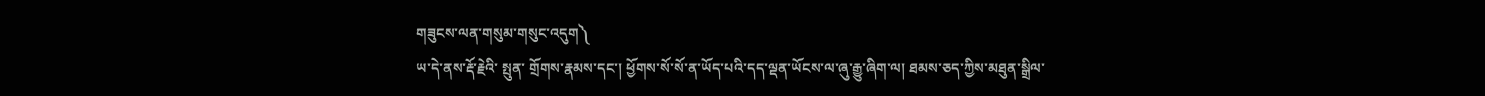གཟུངས་ལན་གསུམ་གསུང་འདུག༽
ཡ་དེ་ནས་རྡོ་རྗེའི་ སྤུན་ གྲོགས་རྣམས་དང་། ཕྱོགས་སོ་སོ་ན་ཡོད་པའི་དད་ལྡན་ཡོངས་ལ་ཞུ་རྒྱུ་ཞིག་ལ། ཐམས་ཅད་ཀྱིས་མཐུན་སྒྲིལ་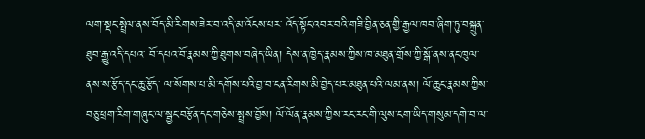ལག་སྡང་སྤྲེལ་ནས་བོད་མི་རིགས་ཟེར་བ་འདི་མ་འོངས་པར་ འོད་སྟོང་འབར་བའི་གཟི་བྱིན་ཅན་གྱི་རྒྱལ་ཁབ་ཞིག་ཏུ་བསྐྲུན་ཐུབ་རྒྱུ་འདི་དཔའ་ བོ་དཔའ་བོ་རྣམས་ཀྱི་ཐུགས་བཞེད་ཡིན། དེས་ན་ཁྱེད་རྣམས་ཀྱིས་ཁ་མཐུན་གྲོས་ཀྱི་སྒོ་ནས་ནང་ཁུལ་ནས་ས་རྩོད་དང་ཆུ་རྩོད་ ལ་སོགས་པ་མི་དགོས་པའི་བྱ་བ་ངན་རིགས་མི་བྱེད་པར་མཐུན་པའི་ལམ་ནས། ལོ་ཆུང་རྣམས་ཀྱིས་བཅུ་ཕྲག་རིག་གཞུང་ལ་སྦྱང་བརྩོན་དང་གཅེས་སྤྲས་བྱོས། ལོ་ལོན་རྣམས་ཀྱིས་རང་རང་གི་ལུས་ངག་ཡིད་གསུམ་དགེ་བ་ལ་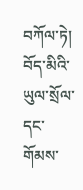བཀོལ་ཏེ། བོད་མིའི་ཡུལ་སྲོལ་དང་གོམས་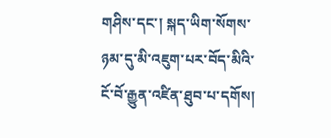གཤིས་དང་། སྐད་ཡིག་སོགས་ཉམ་དུ་མི་འཇུག་པར་བོད་མིའི་ངོ་བོ་རྒྱུན་འཛིན་ཐུབ་པ་དགོས།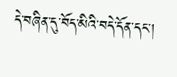དེ་བཞིན་དུ་བོད་མིའི་བདེ་དོན་དང་།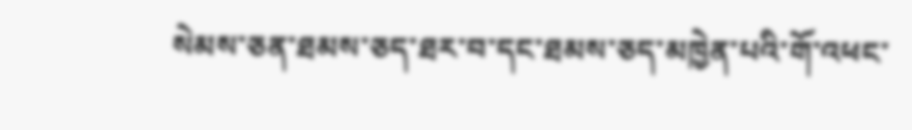སེམས་ཅན་ཐམས་ཅད་ཐར་བ་དང་ཐམས་ཅད་མཁྱེན་པའི་གོ་འཕང་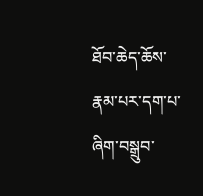ཐོབ་ཆེད་ཆོས་རྣམ་པར་དག་པ་ ཞིག་བསྒྲུབ་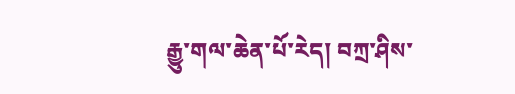རྒྱུ་གལ་ཆེན་པོ་རེད། བཀྲ་ཤིས་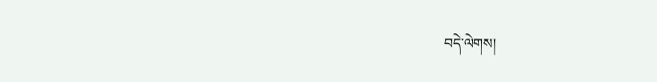བདེ་ལེགས།